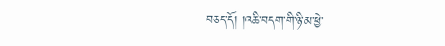བཅད་དོ། །འཆི་བདག་གི་ཉི་མ་ཕྱེ་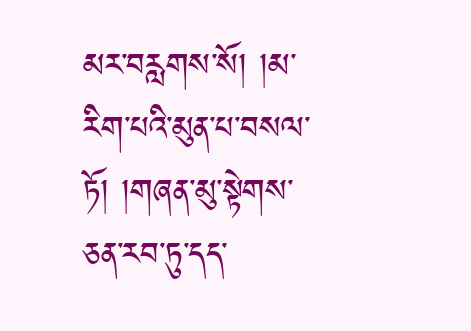མར་བརླགས་སོ། །མ་རིག་པའི་མུན་པ་བསལ་ཏོ། །གཞན་མུ་སྟེགས་ཅན་རབ་ཏུ་དད་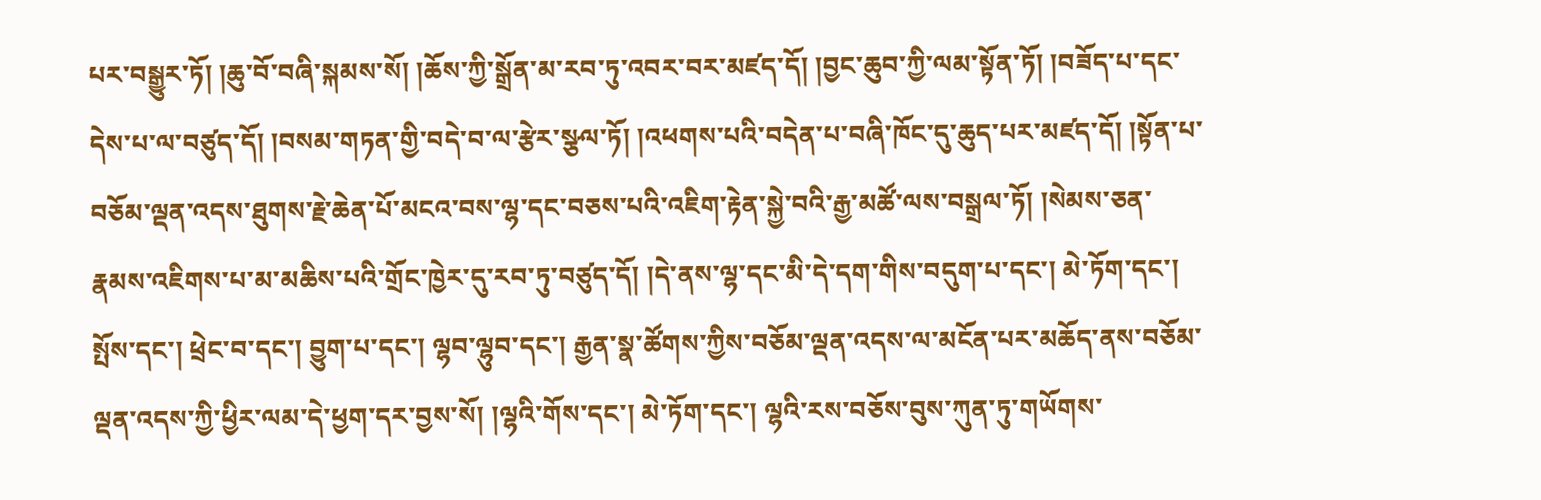པར་བསྒྱུར་ཏོ། །ཆུ་བོ་བཞི་སྐམས་སོ། །ཆོས་ཀྱི་སྒྲོན་མ་རབ་ཏུ་འབར་བར་མཛད་དོ། །བྱང་ཆུབ་ཀྱི་ལམ་སྟོན་ཏོ། །བཟོད་པ་དང་དེས་པ་ལ་བཙུད་དོ། །བསམ་གཏན་གྱི་བདེ་བ་ལ་རྩེར་སྩལ་ཏོ། །འཕགས་པའི་བདེན་པ་བཞི་ཁོང་དུ་ཆུད་པར་མཛད་དོ། །སྟོན་པ་བཅོམ་ལྡན་འདས་ཐུགས་རྗེ་ཆེན་པོ་མངའ་བས་ལྷ་དང་བཅས་པའི་འཇིག་རྟེན་སྐྱེ་བའི་རྒྱ་མཚོ་ལས་བསྒྲལ་ཏོ། །སེམས་ཅན་རྣམས་འཇིགས་པ་མ་མཆིས་པའི་གྲོང་ཁྱེར་དུ་རབ་ཏུ་བཙུད་དོ། །དེ་ནས་ལྷ་དང་མི་དེ་དག་གིས་བདུག་པ་དང་། མེ་ཏོག་དང་། སྤོས་དང་། ཕྲེང་བ་དང་། བྱུག་པ་དང་། ལྷབ་ལྷུབ་དང་། རྒྱན་སྣ་ཚོགས་ཀྱིས་བཅོམ་ལྡན་འདས་ལ་མངོན་པར་མཆོད་ནས་བཅོམ་ལྡན་འདས་ཀྱི་ཕྱིར་ལམ་དེ་ཕྱག་དར་བྱས་སོ། །ལྷའི་གོས་དང་། མེ་ཏོག་དང་། ལྷའི་རས་བཅོས་བུས་ཀུན་ཏུ་གཡོགས་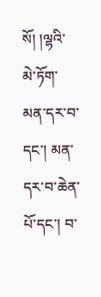སོ། །ལྷའི་མེ་ཏོག་མན་དར་བ་དང་། མན་དར་བ་ཆེན་པོ་དང་། བ་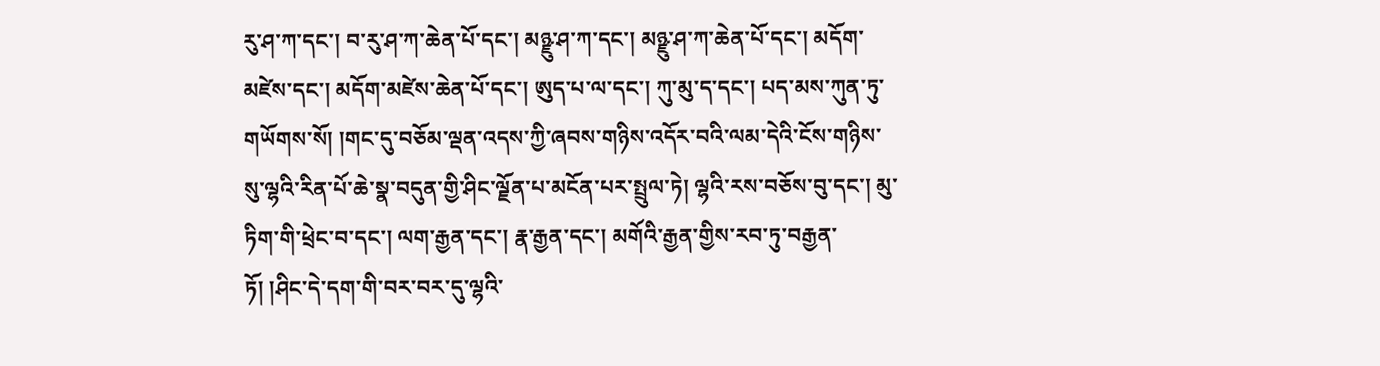རུ་ཤ་ཀ་དང་། བ་རུ་ཤ་ཀ་ཆེན་པོ་དང་། མཉྫུ་ཤ་ཀ་དང་། མཉྫུ་ཤ་ཀ་ཆེན་པོ་དང་། མདོག་མཛེས་དང་། མདོག་མཛེས་ཆེན་པོ་དང་། ཨུད་པ་ལ་དང་། ཀུ་མུ་ད་དང་། པད་མས་ཀུན་ཏུ་གཡོགས་སོ། །གང་དུ་བཅོམ་ལྡན་འདས་ཀྱི་ཞབས་གཉིས་འདོར་བའི་ལམ་དེའི་ངོས་གཉིས་སུ་ལྷའི་རིན་པོ་ཆེ་སྣ་བདུན་གྱི་ཤིང་ལྗོན་པ་མངོན་པར་སྤྲུལ་ཏེ། ལྷའི་རས་བཅོས་བུ་དང་། མུ་ཏིག་གི་ཕྲེང་བ་དང་། ལག་རྒྱན་དང་། རྣ་རྒྱན་དང་། མགོའི་རྒྱན་གྱིས་རབ་ཏུ་བརྒྱན་ཏོ། །ཤིང་དེ་དག་གི་བར་བར་དུ་ལྷའི་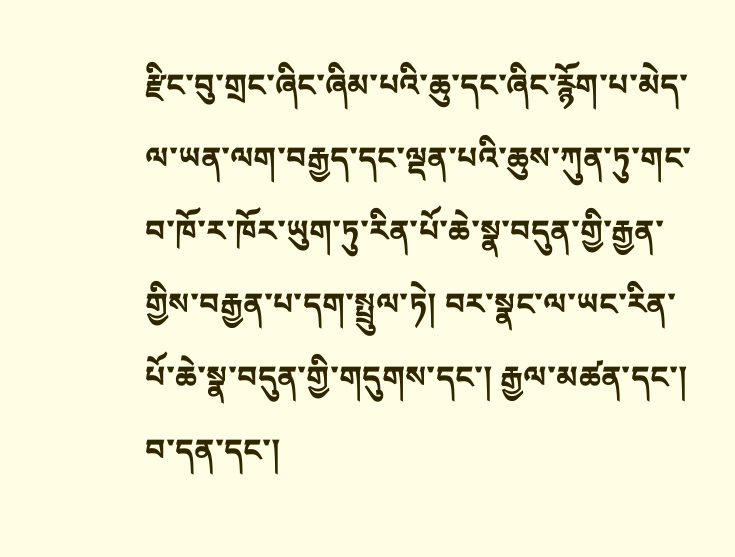རྫིང་བུ་གྲང་ཞིང་ཞིམ་པའི་ཆུ་དང་ཞིང་རྙོག་པ་མེད་ལ་ཡན་ལག་བརྒྱད་དང་ལྡན་པའི་ཆུས་ཀུན་ཏུ་གང་བ་ཁོ་ར་ཁོར་ཡུག་ཏུ་རིན་པོ་ཆེ་སྣ་བདུན་གྱི་རྒྱན་གྱིས་བརྒྱན་པ་དག་སྤྲུལ་ཏེ། བར་སྣང་ལ་ཡང་རིན་པོ་ཆེ་སྣ་བདུན་གྱི་གདུགས་དང་། རྒྱལ་མཚན་དང་། བ་དན་དང་།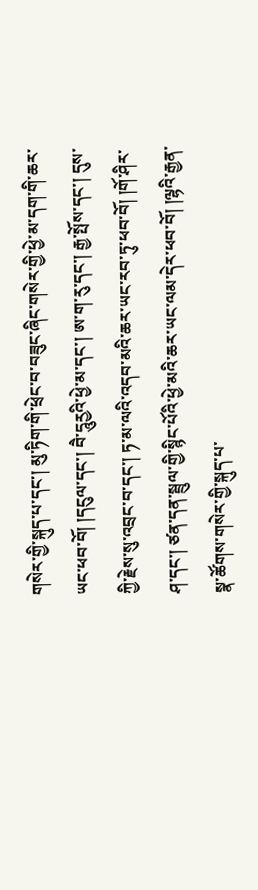གསེར་གྱི་སྐུད་པ་དང་། མུ་ཏིག་གི་ཕྲེང་བ་བཟུང་ཞིང་གསེར་གྱི་ཕྱེ་མ་དག་གི་ཆར་ཡང་ཕབ་བོ། །དངུལ་དང་། བཻ་དཱུརྱའི་ཕྱེ་མ་དང་། ཨ་ག་རུ་དང་། རྒྱ་སྤོས་དང་། དུས་ཀྱི་རྗེས་སུ་འབྲང་བ་དང་། ཏ་མ་ལའི་འདབ་མའི་ཆར་ཡང་རབ་ཏུ་ཕབ་བོ། །གོ་ཤིར་ཤ་དང་། ཙན་དན་སྦྲུལ་གྱི་སྙིང་པོའི་ཕྱེ་མའི་ཆར་ཡང་ལམ་དེར་ཕབ་བོ། །ལྷའི་རྒྱན་སྣ་ཚོགས་གསེར་གྱི་སྐུད་པ་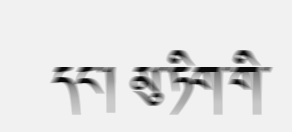དང་། མུ་ཏིག་གི་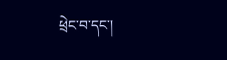ཕྲེང་བ་དང་།